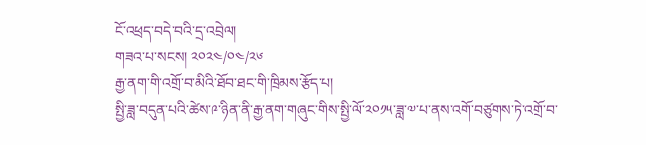ངོ་འཕྲད་བདེ་བའི་དྲ་འབྲེལ།
གཟའ་པ་སངས། ༢༠༢༤/༠༤/༢༦
རྒྱ་ནག་གི་འགྲོ་བ་མིའི་ཐོབ་ཐང་གི་ཁྲིམས་རྩོད་པ།
སྤྱི་ཟླ་བདུན་པའི་ཚེས་༩་ཉིན་ནི་རྒྱ་ནག་གཞུང་གིས་སྤྱི་ལོ་༢༠༡༥་ཟླ་༧་པ་ནས་འགོ་བཙུགས་ཏེ་འགྲོ་བ་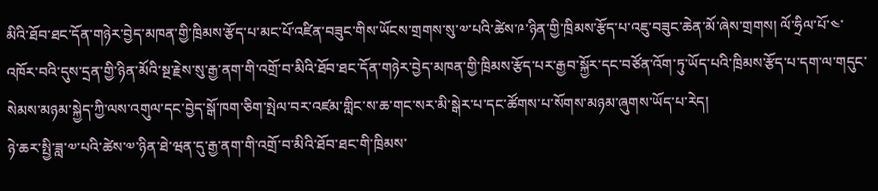མིའི་ཐོབ་ཐང་དོན་གཉེར་བྱེད་མཁན་གྱི་ཁྲིམས་རྩོད་པ་མང་པོ་འཛིན་བཟུང་གིས་ཡོངས་གྲགས་སུ་༧་པའི་ཚེས་༩་ཉིན་གྱི་ཁྲིམས་རྩོད་པ་འཇུ་བཟུང་ཆེན་མོ་ཞེས་གྲགས། ལོ་ཧྲིལ་པོ་༤་འཁོར་བའི་དུས་དྲན་གྱི་ཉིན་མོའི་སྔ་རྗེས་སུ་རྒྱ་ནག་གི་འགྲོ་བ་མིའི་ཐོབ་ཐང་དོན་གཉེར་བྱེད་མཁན་གྱི་ཁྲིམས་རྩོད་པར་རྒྱབ་སྐྱོར་དང་བཙོན་འོག་ཏུ་ཡོད་པའི་ཁྲིམས་རྩོད་པ་དག་ལ་གདུང་སེམས་མཉམ་སྐྱེད་ཀྱི་ལས་འགུལ་དང་བྱེད་སྒོ་ཁག་ཅིག་སྤེལ་བར་འཛམ་གླིང་ས་ཆ་གང་སར་མི་སྒེར་པ་དང་ཚོགས་པ་སོགས་མཉམ་ཞུགས་ཡོད་པ་རེད།
ཉེ་ཆར་སྤྱི་ཟླ་༧་པའི་ཚེས་༧་ཉིན་ཐེ་ཝན་དུ་རྒྱ་ནག་གི་འགྲོ་བ་མིའི་ཐོབ་ཐང་གི་ཁྲིམས་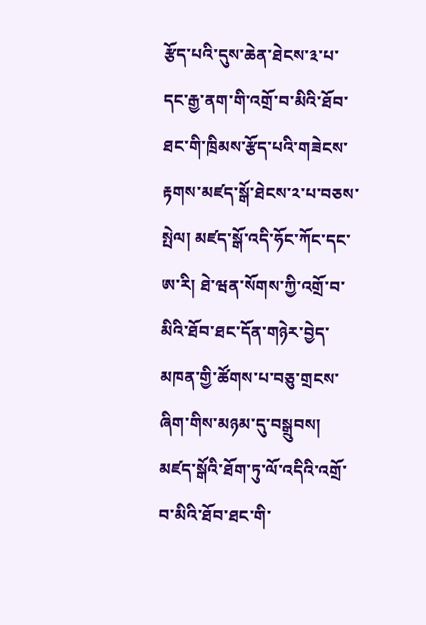རྩོད་པའི་དུས་ཆེན་ཐེངས་༣་པ་དང་རྒྱ་ནག་གི་འགྲོ་བ་མིའི་ཐོབ་ཐང་གི་ཁྲིམས་རྩོད་པའི་གཟེངས་རྟགས་མཛད་སྒོ་ཐེངས་༢་པ་བཅས་སྤེལ། མཛད་སྒོ་འདི་ཧོང་ཀོང་དང་ཨ་རི། ཐེ་ཝན་སོགས་ཀྱི་འགྲོ་བ་མིའི་ཐོབ་ཐང་དོན་གཉེར་བྱེད་མཁན་གྱི་ཚོགས་པ་བཅུ་གྲངས་ཞིག་གིས་མཉམ་དུ་བསྒྲུབས། མཛད་སྒོའི་ཐོག་ཏུ་ལོ་འདིའི་འགྲོ་བ་མིའི་ཐོབ་ཐང་གི་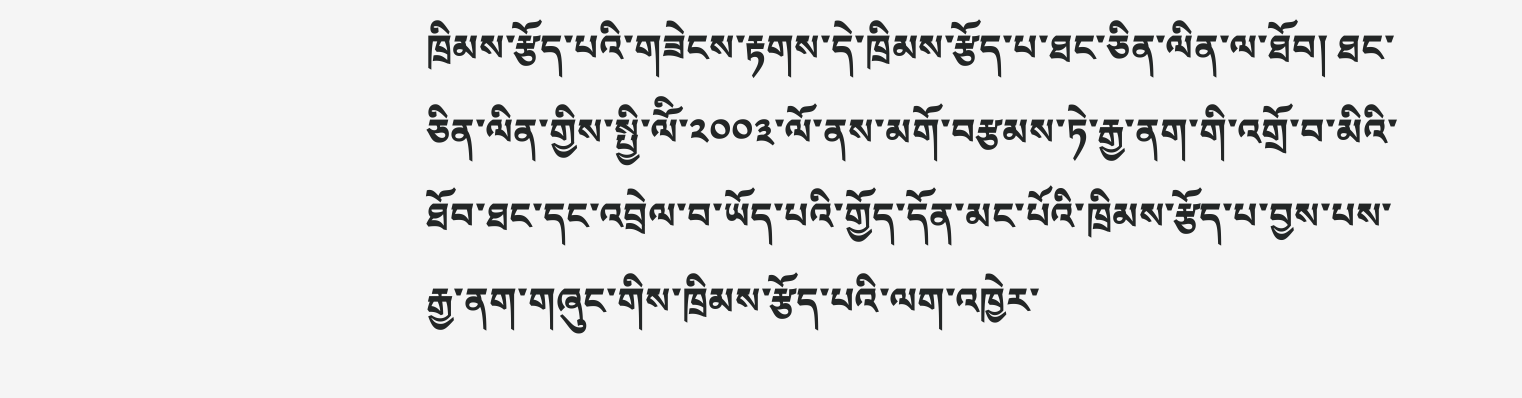ཁྲིམས་རྩོད་པའི་གཟེངས་རྟགས་དེ་ཁྲིམས་རྩོད་པ་ཐང་ཅིན་ལིན་ལ་ཐོབ། ཐང་ཅིན་ལིན་གྱིས་སྤྱི་ལོི་༢༠༠༣་ལོ་ནས་མགོ་བརྩམས་ཏེ་རྒྱ་ནག་གི་འགྲོ་བ་མིའི་ཐོབ་ཐང་དང་འབྲེལ་བ་ཡོད་པའི་གྱོད་དོན་མང་པོའི་ཁྲིམས་རྩོད་པ་བྱས་པས་རྒྱ་ནག་གཞུང་གིས་ཁྲིམས་རྩོད་པའི་ལག་འཁྱེར་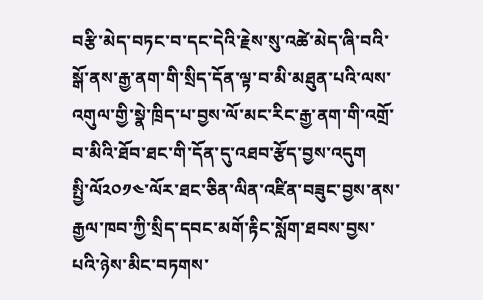བརྩི་མེད་བཏང་བ་དང་དེའི་རྗེས་སུ་འཚེ་མེད་ཞི་བའི་སྒོ་ནས་རྒྱ་ནག་གི་སྲིད་དོན་ལྟ་བ་མི་མཐུན་པའི་ལས་འགུལ་གྱི་སྣེ་ཁྲིད་པ་བྱས་ལོ་མང་རིང་རྒྱ་ནག་གི་འགྲོ་བ་མིའི་ཐོབ་ཐང་གི་དོན་དུ་འཐབ་རྩོད་བྱས་འདུག
སྤྱི་ལོ༢༠༡༤་ལོར་ཐང་ཅིན་ལིན་འཛིན་བཟུང་བྱས་ནས་རྒྱལ་ཁབ་ཀྱི་སྲིད་དབང་མགོ་རྟིང་སློག་ཐབས་བྱས་པའི་ཉེས་མིང་བཏགས་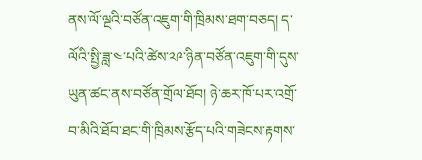ནས་ལོ་ལྔའི་བཙོན་འཇུག་གི་ཁྲིམས་ཐག་བཅད། ད་ལོའི་སྤྱི་ཟླ་༤་པའི་ཚེས་༢༩་ཉིན་བཙོན་འཇུག་གི་དུས་ཡུན་ཚང་ནས་བཙོན་གྲོལ་ཐོབ། ཉེ་ཆར་ཁོ་པར་འགྲོ་བ་མིའི་ཐོབ་ཐང་གི་ཁྲིམས་རྩོད་པའི་གཟེངས་རྟགས་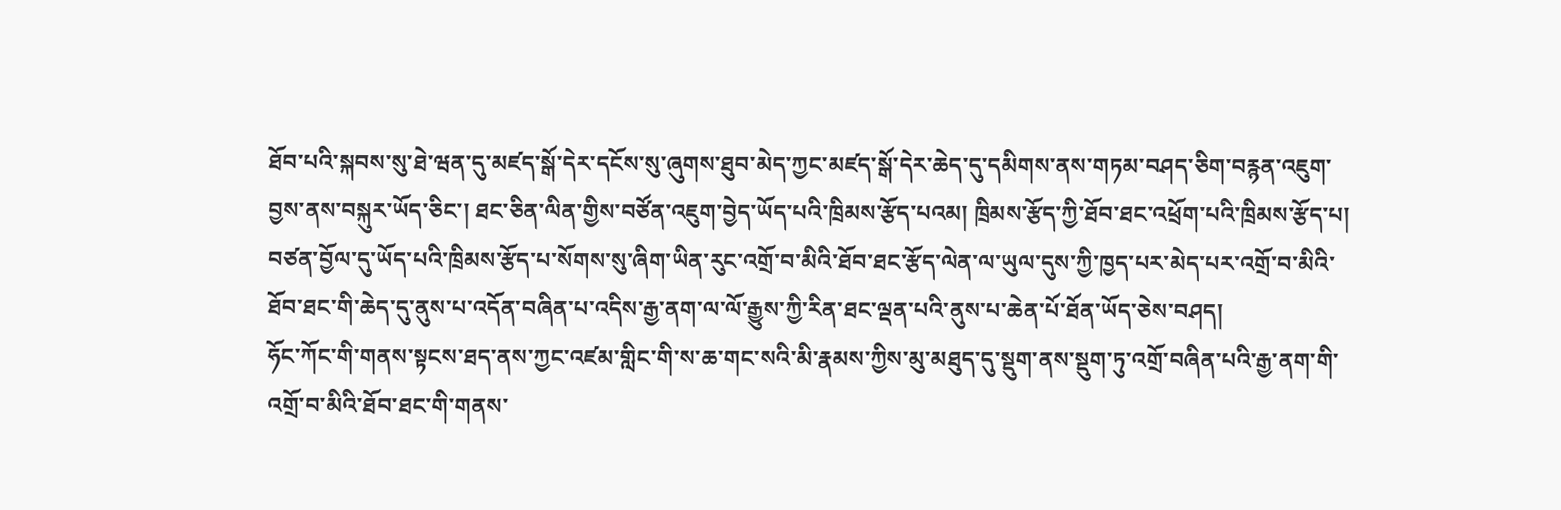ཐོབ་པའི་སྐབས་སུ་ཐེ་ཝན་དུ་མཛད་སྒོ་དེར་དངོས་སུ་ཞུགས་ཐུབ་མེད་ཀྱང་མཛད་སྒོ་དེར་ཆེད་དུ་དམིགས་ནས་གཏམ་བཤད་ཅིག་བརྙན་འཇུག་བྱས་ནས་བསྐུར་ཡོད་ཅིང་། ཐང་ཅིན་ལིན་གྱིས་བཙོན་འཇུག་བྱེད་ཡོད་པའི་ཁྲིམས་རྩོད་པའམ། ཁྲིམས་རྩོད་ཀྱི་ཐོབ་ཐང་འཕྲོག་པའི་ཁྲིམས་རྩོད་པ། བཙན་བྱོལ་དུ་ཡོད་པའི་ཁྲིམས་རྩོད་པ་སོགས་སུ་ཞིག་ཡིན་རུང་འགྲོ་བ་མིའི་ཐོབ་ཐང་རྩོད་ལེན་ལ་ཡུལ་དུས་ཀྱི་ཁྱད་པར་མེད་པར་འགྲོ་བ་མིའི་ཐོབ་ཐང་གི་ཆེད་དུ་ནུས་པ་འདོན་བཞིན་པ་འདིས་རྒྱ་ནག་ལ་ལོ་རྒྱུས་ཀྱི་རིན་ཐང་ལྡན་པའི་ནུས་པ་ཆེན་པོ་ཐོན་ཡོད་ཅེས་བཤད།
ཧོང་ཀོང་གི་གནས་སྟངས་ཐད་ནས་ཀྱང་འཛམ་གླིང་གི་ས་ཆ་གང་སའི་མི་རྣམས་ཀྱིས་མུ་མཐུད་དུ་སྡུག་ནས་སྡུག་ཏུ་འགྲོ་བཞིན་པའི་རྒྱ་ནག་གི་འགྲོ་བ་མིའི་ཐོབ་ཐང་གི་གནས་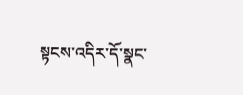སྟངས་འདིར་དོ་སྣང་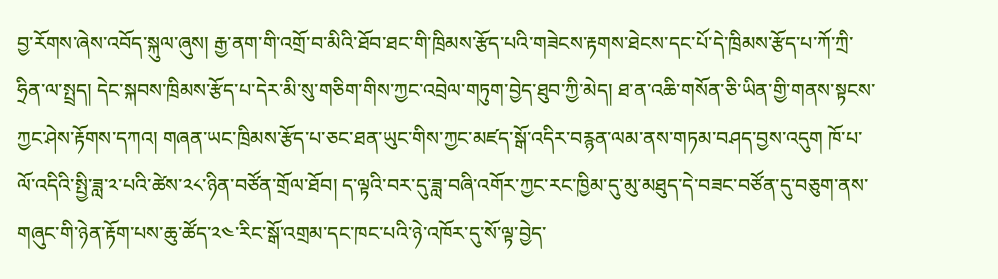བྱ་རོགས་ཞེས་འབོད་སྐུལ་ཞུས། རྒྱ་ནག་གི་འགྲོ་བ་མིའི་ཐོབ་ཐང་གི་ཁྲིམས་རྩོད་པའི་གཟེངས་རྟགས་ཐེངས་དང་པོ་དེ་ཁྲིམས་རྩོད་པ་ཀོ་ཀྲི་ཧྲིན་ལ་སྤྲད། དེང་སྐབས་ཁྲིམས་རྩོད་པ་དེར་མི་སུ་གཅིག་གིས་ཀྱང་འབྲེལ་གཏུག་བྱེད་ཐུབ་ཀྱི་མེད། ཐ་ན་འཆི་གསོན་ཅི་ཡིན་གྱི་གནས་སྟངས་ཀྱང་ཤེས་རྟོགས་དཀའ། གཞན་ཡང་ཁྲིམས་རྩོད་པ་ཅང་ཐན་ཡུང་གིས་ཀྱང་མཛད་སྒོ་འདིར་བརྙན་ལམ་ནས་གཏམ་བཤད་བྱས་འདུག ཁོ་པ་ལོ་འདིའི་སྤྱི་ཟླ་༢་པའི་ཚེས་༢༨་ཉིན་བཙོན་གྲོལ་ཐོབ། ད་ལྟའི་བར་དུ་ཟླ་བཞི་འགོར་ཀྱང་རང་ཁྱིམ་དུ་མུ་མཐུད་དེ་བཟང་བཙོན་དུ་བཅུག་ནས་གཞུང་གི་ཉེན་རྟོག་པས་ཆུ་ཚོད་༢༤་རིང་སྒོ་འགྲམ་དང་ཁང་པའི་ཉེ་འཁོར་དུ་སོ་ལྟ་བྱེད་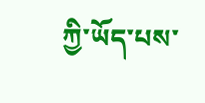ཀྱི་ཡོད་པས་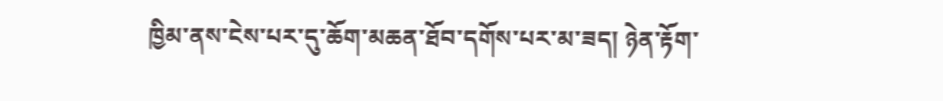ཁྱིམ་ནས་ངེས་པར་དུ་ཆོག་མཆན་ཐོབ་དགོས་པར་མ་ཟད། ཉེན་རྟོག་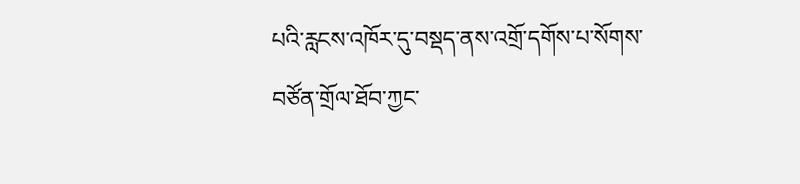པའི་རླངས་འཁོར་དུ་བསྡད་ནས་འགྲོ་དགོས་པ་སོགས་བཙོན་གྲོལ་ཐོབ་ཀྱང་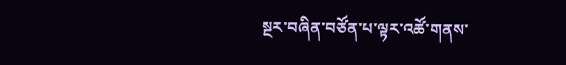སྔར་བཞིན་བཙོན་པ་ལྟར་འཚོ་གནས་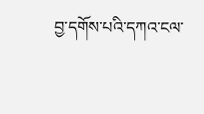བྱ་དགོས་པའི་དཀའ་ངལ་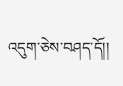འདུག་ཅེས་བཤད་དོ།།